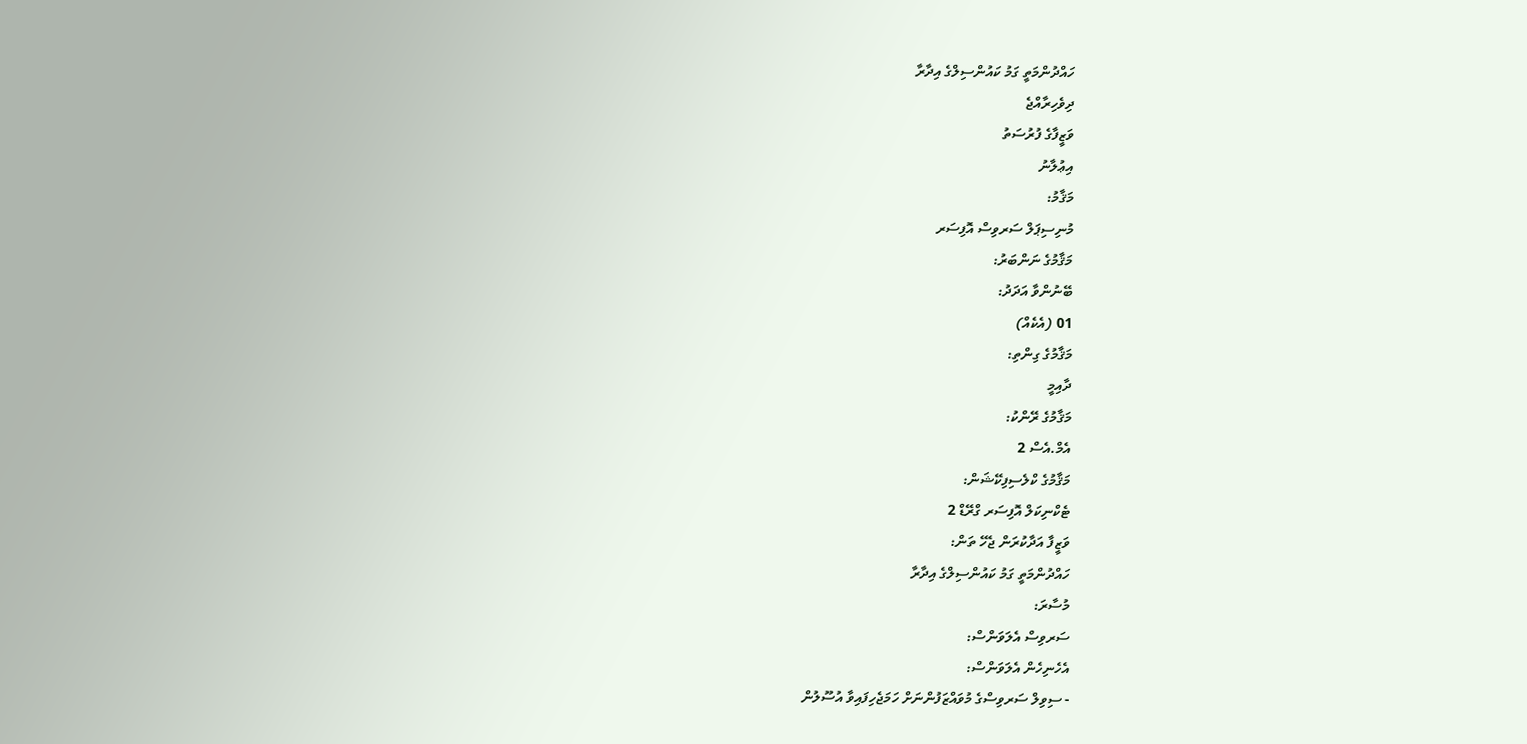ހައްދުންމަތީ ގަމު ކައުންސިލްގެ އިދާރާ
ދިވެހިރާއްޖެ
ވަޒީފާގެ ފުރުސަތު
އިޢުލާނު
މަޤާމު:
މުނިސިޕަލް ސަރވިސް އޮފިސަރ
މަޤާމުގެ ނަންބަރު:
ބޭނުންވާ އަދަދު:
01 (އެކެއް)
މަޤާމުގެ ގިންތި:
ދާއިމީ
މަޤާމުގެ ރޭންކު:
އެމް.އެސް 2
މަޤާމުގެ ކްލެސިފިކޭޝަން:
ޓެކްނިކަލް އޮފިސަރ ގްރޭޑް 2
ވަޒީފާ އަދާކުރަން ޖެހޭ ތަން:
ހައްދުންމަތީ ގަމު ކައުންސިލްގެ އިދާރާ
މުސާރަ:
ސަރވިސް އެލަވަންސް:
އެހެނިހެން އެލަވަންސް:
- ސިވިލް ސަރވިސްގެ މުވައްޒަފުންނަށް ހަމަޖެހިފައިވާ އުސޫލުން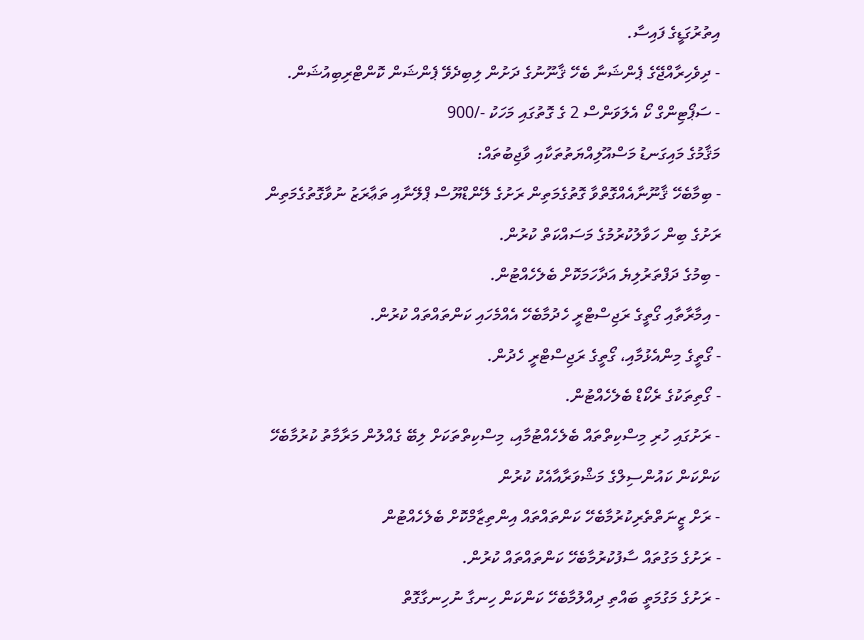އިތުރުގަޑީގެ ފައިސާ.
- ދިވެހިރާއްޖޭގެ ޕެންޝަނާ ބެހޭ ޤާނޫނުގެ ދަށުން ލިބިދެވޭ ޕެންޝަން ކޮންޓްރިބިއުޝަން.
- ސަޕޯޓިންގް ކޯ އެލަވަންސް 2 ގެ ގޮތުގައި މަހަކު -/900
މަޤާމުގެ މައިގަނޑު މަސްއޫލިއްޔަތުތަކާއި ވާޖިބުތައް:
- ބިމާބެހޭ ޤާނޫނާއެއްގޮތްވާ ގޮތުގެމަތިން ރަށުގެ ލޭންޑްޔޫސް ޕްލޭނާއި ތަޢާރަޒު ނުވާގޮތުގެމަތިން ރަށުގެ ބިން ހަވާލުކުރުމުގެ މަސައްކަތް ކުރުން.
- ބިމުގެ ދަފްތަރުލިޔެ އަދާހަމަކޮށް ބެލެހެއްޓުން.
- އިމާރާތާއި ގޯތީގެ ރަޖިސްޓްރީ ހެދުމާބެހޭ އެއްމެހައި ކަންތައްތައް ކުރުން.
- ގޯތީގެ މިންއެޅުމާއި، ގޯތީގެ ރަޖިސްޓްރީ ހެދުން.
- ގޯތިތަކުގެ ރެކޯޑް ބެލެހެއްޓުން.
- ރަށުގައި ހުރި މިސްކިތްތައް ބެލެހެއްޓުމާއި، މިސްކިތްތަކަށް ލިބޭ ގެއްލުން މަރާމާތު ކުރުމާބެހޭ ކަންކަން ކައުންސިލްގެ މަޝްވަރާއާއެކު ކުރުން
- ރަށް ޒީނަތްތެރިކުރުމާބެހޭ ކަންތައްތައް އިންތިޒާމްކޮށް ބެލެހެއްޓުން
- ރަށުގެ މަގުތައް ސާފުކުރުމާބެހޭ ކަންތައްތައް ކުރުން.
- ރަށުގެ މަގުމަތީ ބައްތި ދިއްލުމާބެހޭ ކަންކަން ހިނގާ ނުހިނގާގޮތް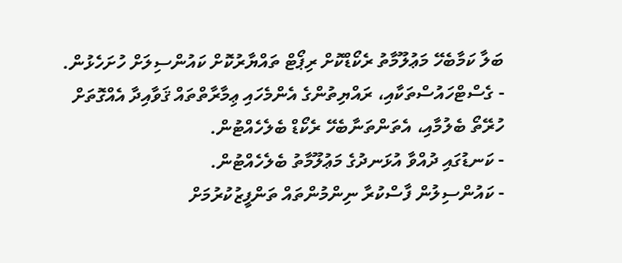ބަލާ ކަމާބެހޭ މަޢުލޫމާތު ރެކޯޑްކޮށް ރިޕޯޓް ތައްޔާރުކޮށް ކައުންސިލަށް ހުށަހެޅުން.
- ގެސްޓްހައުސްތަކާއި، ރައްޔިތުންގެ އެންމެހައި ޢިމާރާތްތައް ޤަވާއިދާ އެއްގޮތަށް ހުރޭތޯ ބެލުމާއި، އެތަންތަނާބެހޭ ރެކޯޑް ބެލެހެއްޓުން.
- ކަނޑުގައި ދުއްވާ އުޅަނދުގެ މަޢުލޫމާތު ބެލެހެއްޓުން.
- ކައުންސިލުން ފާސްކުރާ ނިންމުންތައް ތަންފީޒުކުރުމަށް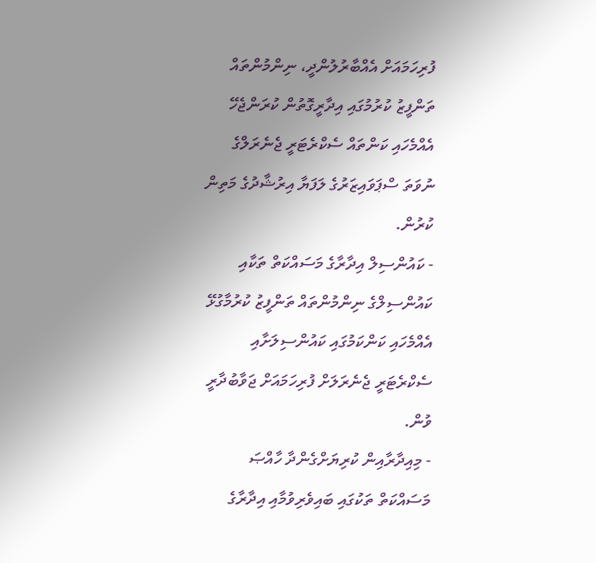ފުރިހަމައަށް އެއްބާރުލުންދީ، ނިންމުންތައް ތަންފީޒު ކުރުމުގައި އިދާރީގޮތުން ކުރަންޖެހޭ އެއްމެހައި ކަންތައް ސެކްރެޓަރީ ޖެނެރަލްގެ ނުވަތަ ސްޕަވައިޒަރުގެ ލަފަޔާ އިރުޝާދުގެ މަތިން ކުރުން.
- ކައުންސިލް އިދާރާގެ މަސައްކަތް ތަކާއި ކައުންސިލްގެ ނިންމުންތައް ތަންފީޒު ކުރުމާގުޅޭ އެއްމެހައި ކަންކަމުގައި ކައުންސިލަށާއި ސެކްރެޓަރީ ޖެނެރަލަށް ފުރިހަމައަށް ޖަވާބުދާރީ ވުން.
- މިއިދާރާއިން ކުރިޔަށްގެންދާ ހާއްޞަ މަސައްކަތް ތަކުގައި ބައިވެރިވުމާއި އިދާރާގެ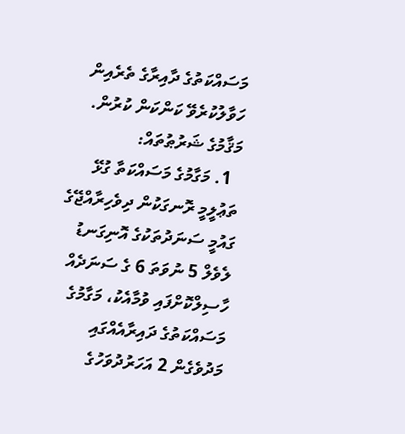މަސައްކަތުގެ ދާއިރާގެ ތެރެއިން ހަވާލުކުރެވޭ ކަންކަން ކުރުން.
މަޤާމުގެ ޝަރުޠުތައް:
  1. މަގާމުގެ މަސައްކަތާ ގުޅޭ ތަޢުލީމީ ރޮނގަކުން ދިވެހިރާއްޖޭގެ ގައުމީ ސަނަދުތަކުގެ އޮނިގަނޑު ލެވެލް 5 ނުވަތަ 6 ގެ ސަނަދެއް ހާސިލްކޮށްފައި ވުމާއެކު، މަގާމުގެ މަސައްކަތުގެ ދައިރާއެއްގައި މަދުވެގެން 2 އަހަރުދުވަހުގެ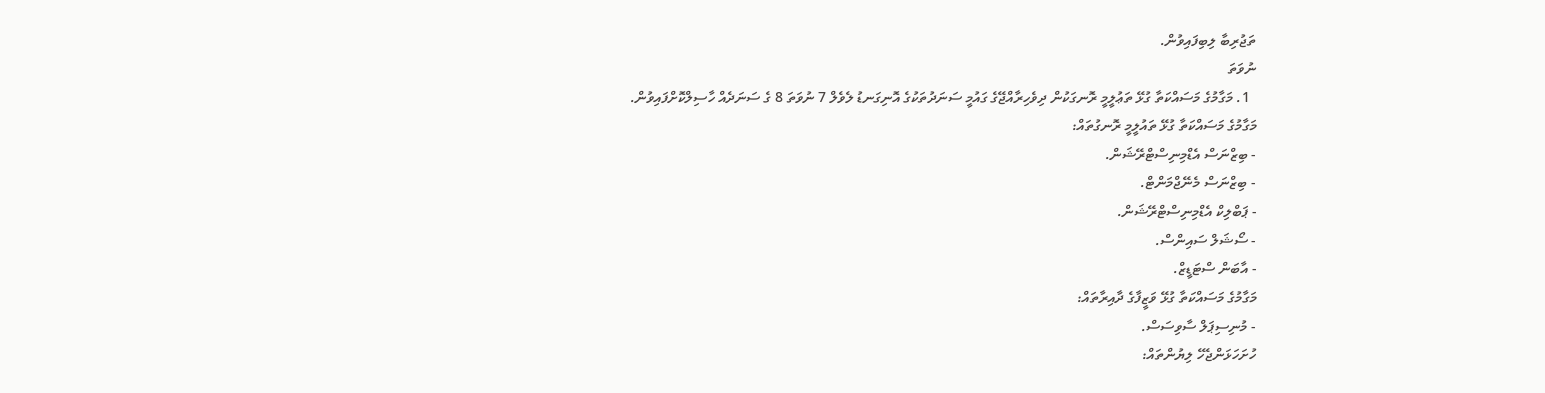ތަޖުރިބާ ލިބިފައިވުން.
ނުވަތަ
  1. މަގާމުގެ މަސައްކަތާ ގުޅޭ ތަޢުލީމީ ރޮނގަކުން ދިވެހިރާއްޖޭގެ ގައުމީ ސަނަދުތަކުގެ އޮނިގަނޑު ލެވެލް 7 ނުވަތަ 8 ގެ ސަނަދެއް ހާސިލްކޮށްފައިވުން.
މަގާމުގެ މަސައްކަތާ ގުޅޭ ތައުލީމީ ރޮނގުތައް:
- ބިޒްނަސް އެޑްމިނިސްޓްރޭޝަން.
- ބިޒްނަސް މެނޭޖްމަންޓް.
- ޕަބްލިކް އެޑްމިނިސްޓްރޭޝަން.
- ސޯޝަލް ސައިންސް.
- އާބަން ސްޓަޑީޒް.
މަގާމުގެ މަސައްކަތާ ގުޅޭ ވަޒީފާގެ ދާއިރާތައް:
- މުނިސިޕަލް ސާވިސަސް.
ހުށަހަޅަންޖެހޭ ލިޔުންތައް: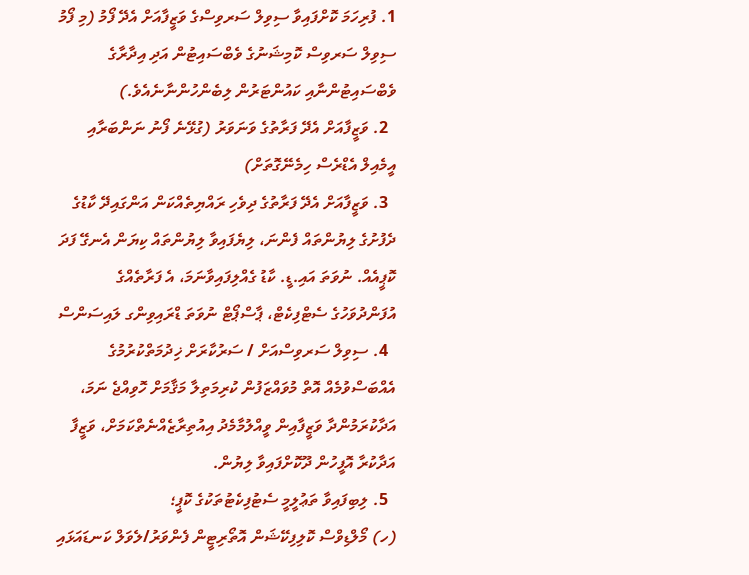1. ފުރިހަމަ ކޮށްފައިވާ ސިވިލް ސަރވިސްގެ ވަޒީފާއަށް އެދޭ ފޯމު (މި ފޯމު ސިވިލް ސަރވިސް ކޮމިޝަނުގެ ވެބްސައިޓުން އަދި އިދާރާގެ ވެބްސައިޓުންނާއި ކައުންޓަރުން ލިބެންހުންނާނެއެވެ.)
  2. ވަޒީފާއަށް އެދޭ ފަރާތުގެ ވަނަވަރު (ގުޅޭނެ ފޯނު ނަންބަރާއި އީމެއިލް އެޑްރެސް ހިމެނޭގޮތަށް)
  3. ވަޒީފާއަށް އެދޭ ފަރާތުގެ ދިވެހި ރައްޔިތެއްކަން އަންގައިދޭ ކާޑުގެ ދެފުށުގެ ލިޔުންތައް ފެންނަ، ލިޔެފައިވާ ލިޔުންތައް ކިޔަން އެނގޭ ފަދަ ކޮޕީއެއް. ނުވަތަ އައި.ޑީ. ކާޑު ގެއްލިފައިވާނަމަ، އެ ފަރާތެއްގެ އުފަންދުވަހުގެ ސެޓްފިކެޓް، ޕާސްޕޯޓް ނުވަތަ ޑްރައިވިންގ ލައިސަންސް
  4. ސިވިލް ސަރވިސްއަށް / ސަރުކާރަށް ޚިދުމަތްކުރުމުގެ އެއްބަސްވުމެއް އޮތް މުވައްޒަފުން ކުރިމަތިލާ މަޤާމަށް ހޮވިއްޖެ ނަމަ، އަދާކުރަމުންދާ ވަޒީފާއިން ވީއްލުމާމެދު އިއުތިރާޒެއްނެތްކަމަށް، ވަޒީފާ އަދާކުރާ އޮފީހުން ދޫކޮށްފައިވާ ލިޔުން.
  5. ލިބިފައިވާ ތަޢުލީމީ ސެޓުފިކެޓުތަކުގެ ކޮޕީ؛
(ހ) މޯލްޑިވްސް ކޮލިފިކޭޝަން އޮތޯރިޓީން ފެންވަރު/ލެވަލް ކަނޑައަޅައި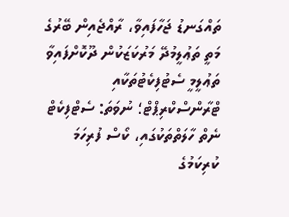ތައްގަނޑު ޖަހާފައިވާ، ރާއްޖެއިން ބޭރުގެ މަތީ ތަޢުލީމުދޭ މަރުކަޒަކުން ދޫކޮށްފައިވާ ތަޢުލީމީ ސެޓުފިކެޓުތަކާއި ޓްރާންސްކްރިޕްޓް؛ ނުވަތަ: ސެޓްފިކެޓް ނެތް ހާލަތްތަކުގައި، ކޯސް ފުރިހަމަ ކުރިކަމުގެ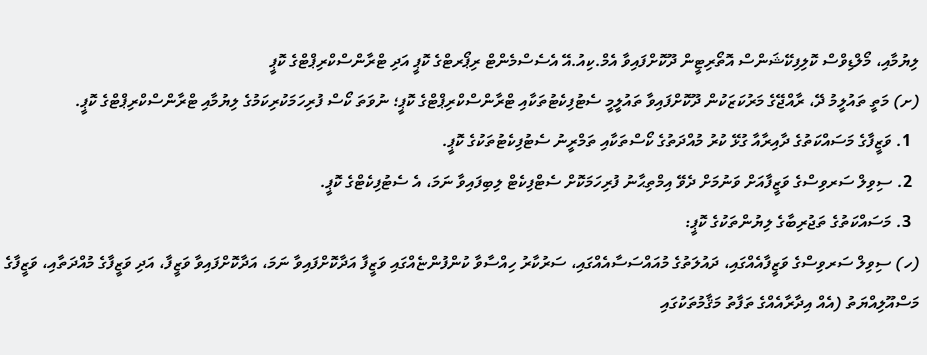ލިޔުމާއި، މޯލްޑިވްސް ކޮލިފިކޭޝަންސް އޮތޯރިޓީން ދޫކޮށްފައިވާ އެމް.ކިއު.އޭ އެސެސްމެންޓް ރިޕޯރޓްގެ ކޮޕީ އަދި ޓްރާންސްކްރިޕްޓްގެ ކޮޕީ
(ށ) މަތީ ތައުލީމު ދޭ، ރާއްޖޭގެ މަރުކަޒަކުން ދޫކޮށްފައިވާ ތައުލީމީ ސެޓުފިކެޓުތަކާއި ޓްރާންސްކްރިޕްޓްގެ ކޮޕީ؛ ނުވަތަ ކޯސް ފުރިހަމަކުރިކަމުގެ ލިޔުމާއި ޓްރާންސްކްރިޕްޓްގެ ކޮޕީ.
  1. ވަޒީފާގެ މަސައްކަތުގެ ދާއިރާއާ ގުޅޭ ކުރު މުއްދަތުގެ ކޯސްތަކާއި ތަމްރީނު ސެޓުފިކެޓުތަކުގެ ކޮޕީ.
  2. ސިވިލް ސަރވިސްގެ ވަޒީފާއަށް ވަނުމަށް ދެވޭ އިމްތިޙާނު ފުރިހަމަކޮށް ސެޓްފިކެޓް ލިބިފައިވާ ނަމަ، އެ ސެޓުފިކެޓްގެ ކޮޕީ.
  3. މަސައްކަތުގެ ތަޖުރިބާގެ ލިޔުންތަކުގެ ކޮޕީ:
(ހ) ސިވިލް ސަރވިސްގެ ވަޒީފާއެއްގައި، ދައުލަތުގެ މުއައްސަސާއެއްގައި، ސަރުކާރު ހިއްސާވާ ކުންފުންޏެއްގައި ވަޒީފާ އަދާކޮށްފައިވާ ނަމަ، އަދާކޮށްފައިވާ ވަޒީފާ، އަދި ވަޒީފާގެ މުއްދަތާއި، ވަޒީފާގެ މަސްއޫލިއްޔަތު (އެއް އިދާރާއެއްގެ ތަފާތު މަޤާމުތަކުގައި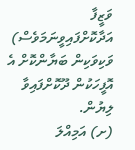ވަޒީފާ އަދާކޮށްފައިވީނަމަވެސް) ވަކިވަކިން ބަޔާންކޮށް އެ އޮފީހަކުން ދޫކޮށްފައިވާ ލިޔުން.
(ށ) އަމިއްލަ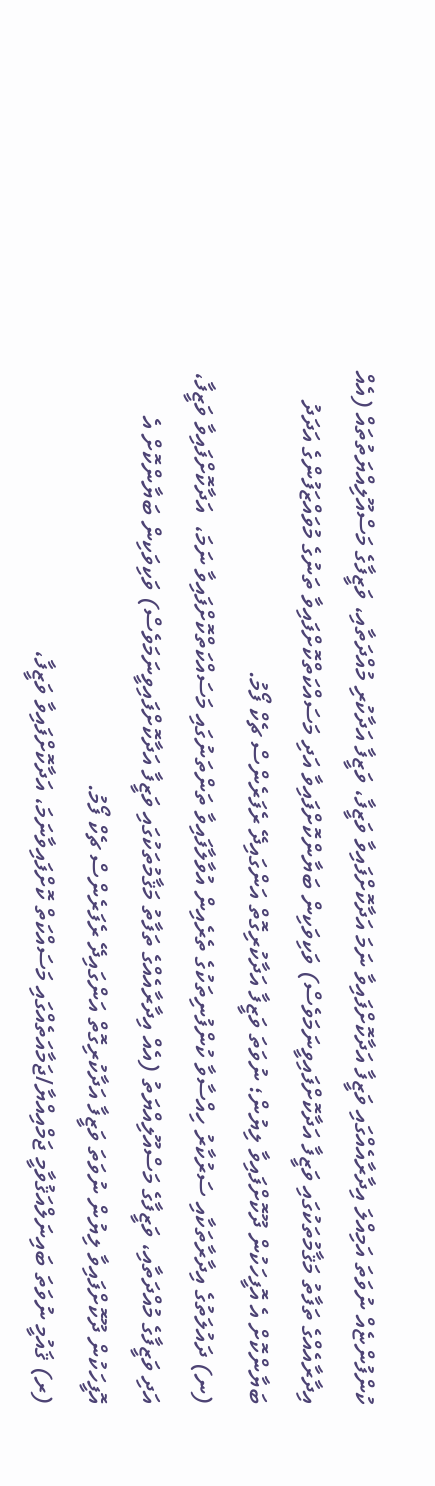ކުންފުންޏެއް ނުވަތަ އަމިއްލަ އިދާރާއެއްގައި ވަޒީފާ އަދާކޮށްފައިވާ ނަމަ އަދާކޮށްފައިވާ ވަޒީފާ، ވަޒީފާ އަދާކުރި މުއްދަތާއި، ވަޒީފާގެ މަސްއޫލިއްޔަތުތައް (އެއް އިދާރާއެއްގެ ތަފާތު މަޤާމުތަކުގައި ވަޒީފާ އަދާކޮށްފައިވީނަމަވެސް) ވަކިވަކިން ބަޔާންކޮށްފައިވާ އަދި މަސައްކަތްކޮށްފައިވާ ތަނުގެ މުވައްޒަފުންގެ އަދަދު ބަޔާންކޮށް އެ އޮފީހަކުން ދޫކޮށްފައިވާ ލިޔުން؛ ނުވަތަ ވަޒީފާ އަދާކުރިގޮތް އަންގައިދޭ ރެފަރެންސް ޗެކް ފޯމު.
(ނ) ދައުލަތުގެ އިދާރާތަކާއި ސަރުކާރު ހިއްސާވާ ކުންފުނިތަކުގެ ތެރެއިން އުވާލާފައިވާ ތަންތަނުގައި މަސައްކަތްކޮށްފައިވާ ނަމަ،  އަދާކޮށްފައިވާ ވަޒީފާ، އަދި ވަޒީފާގެ މުއްދަތާއި، ވަޒީފާގެ މަސްއޫލިއްޔަތު (އެއް އިދާރާއެއްގެ ތަފާތު މަޤާމުތަކުގައި ވަޒީފާ އަދާކޮށްފައިވީނަމަވެސް) ވަކިވަކިން ބަޔާންކޮށް އެ އޮފީހަކުން ދޫކޮށްފައިވާ ލިޔުން ނުވަތަ ވަޒީފާ އަދާކުރިގޮތް އަންގައިދޭ ރެފަރެންސް ޗެކް ފޯމު.
(ރ) ޤައުމީ ނުވަތަ ބައިނަލްއަޤުވާމީ ޖަމްއިއްޔާ/ޖަމާއަތެއްގައި މަސައްކަތް ކޮށްފައިވާނަމަ، އަދާކޮށްފައިވާ ވަޒީފާ،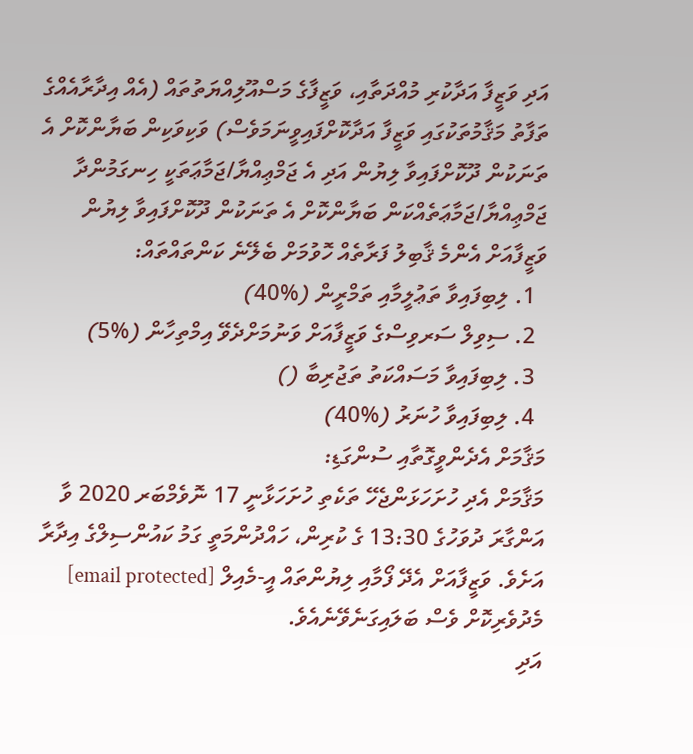އަދި ވަޒީފާ އަދާކުރި މުއްދަތާއި، ވަޒީފާގެ މަސްއޫލިއްޔަތުތައް (އެއް އިދާރާއެއްގެ ތަފާތު މަޤާމުތަކުގައި ވަޒީފާ އަދާކޮށްފައިވީނަމަވެސް) ވަކިވަކިން ބަޔާންކޮށް އެ ތަނަކުން ދޫކޮށްފައިވާ ލިޔުން އަދި އެ ޖަމްޢިއްޔާ/ޖަމާޢަތަކީ ހިނގަމުންދާ ޖަމްޢިއްޔާ/ޖަމާޢަތެއްކަން ބަޔާންކޮށް އެ ތަނަކުން ދޫކޮށްފައިވާ ލިޔުން
ވަޒީފާއަށް އެންމެ ޤާބިލު ފަރާތެއް ހޮވުމަށް ބެލޭނެ ކަންތައްތައް:
  1. ލިބިފައިވާ ތަޢުލީމާއި ތަމްރީން (%40)
  2. ސިވިލް ސަރވިސްގެ ވަޒީފާއަށް ވަނުމަށްދެވޭ އިމްތިހާން (%5)
  3. ލިބިފައިވާ މަސައްކަތު ތަޖުރިބާ ()
  4. ލިބިފައިވާ ހުނަރު (%40)
މަޤާމަށް އެދެންވީގޮތާއި ސުންގަޑި:
މަޤާމަށް އެދި ހުށަހަޅަންޖެހޭ ތަކެތި ހުށަހަޅާނީ 17 ނޮވެމްބަރ 2020 ވާ އަންގާރަ ދުވަހުގެ 13:30 ގެ ކުރިން، ހައްދުންމަތީ ގަމު ކައުންސިލްގެ އިދާރާ އަށެވެ. ވަޒީފާއަށް އެދޭ ފޯމާއި ލިޔުންތައް އީ-މެއިލް [email protected]  މެދުވެރިކޮށް ވެސް ބަލައިގަނެވޭނެއެވެ.
އަދި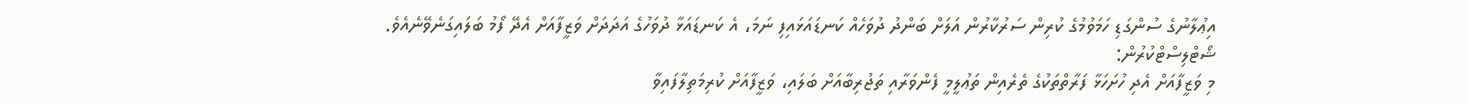އިޢުލާނުގެ ސުންގަޑި ހަމަވުމުގެ ކުރިން ސަރުކާރުން އަލަށް ބަންދު ދުވަހެއް ކަނޑައަޅައިފި ނަމަ، އެ ކަނޑައަޅާ ދުވަހުގެ އަދަދަށް ވަޒީފާއަށް އެދޭ ފޯމު ބަލައިގަނެވޭނެއެވެ.
ޝޯޓްލިސްޓްކުރުން:
މި ވަޒީފާއަށް އެދި ހުށަހަޅާ ފަރާތްތަކުގެ ތެރެއިން ތަޢުލީމީ ފެންވަރާއި ތަޖުރިބާއަށް ބަލައި، ވަޒީފާއަށް ކުރިމަތިލާފައިވާ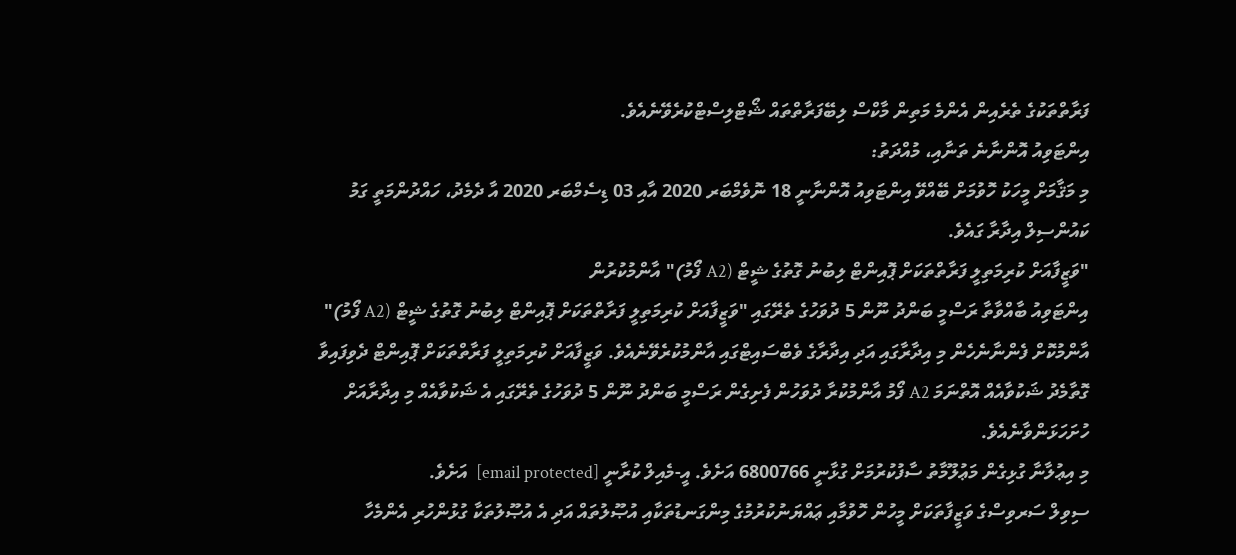ފަރާތްތަކުގެ ތެރެއިން އެންމެ މަތިން މާކްސް ލިބޭފަރާތްތައް ޝޯޓްލިސްޓްކުރެވޭނެއެވެ.
އިންޓަވިއު އޮންނާނެ ތަނާއި، މުއްދަތު:
މި މަޤާމަށް މީހަކު ހޮވުމަށް ބޭއްވޭ އިންޓަވިއު އޮންނާނީ 18 ނޮވެމްބަރ 2020 އާއި 03 ޑިސެމްބަރ 2020 އާ ދެމެދު، ހައްދުންމަތީ ގަމު ކައުންސިލް އިދާރާ ގައެވެ.
"ވަޒީފާއަށް ކުރިމަތިލީ ފަރާތްތަކަށް ޕޮއިންޓް ލިބުނު ގޮތުގެ ޝީޓް (A2 ފޯމު)" އާންމުކުރުން
އިންޓަވިއު ބާއްވާތާ ރަސްމީ ބަންދު ނޫން 5 ދުވަހުގެ ތެރޭގައި "ވަޒީފާއަށް ކުރިމަތިލީ ފަރާތްތަކަށް ޕޮއިންޓް ލިބުނު ގޮތުގެ ޝީޓް (A2 ފޯމު)" އާންމުކޮށް ފެންނާނެހެން މި އިދާރާގައި އަދި އިދާރާގެ ވެބްސައިޓްގައި އާންމުކުރެވޭނެއެވެ. ވަޒީފާއަށް ކުރިމަތިލީ ފަރާތްތަކަށް ޕޮއިންޓް ދެވިފައިވާ ގޮތާމެދު ޝަކުވާއެއް އޮތްނަމަ A2 ފޯމު އާންމުކުރާ ދުވަހުން ފެށިގެން ރަސްމީ ބަންދު ނޫން 5 ދުވަހުގެ ތެރޭގައި އެ ޝަކުވާއެއް މި އިދާރާއަށް ހުށަހަޅަންވާނެއެވެ.
މި އިޢުލާނާ ގުޅިގެން މަޢުލޫމާތު ސާފުކުރުމަށް ގުޅާނީ 6800766 އަށެވެ. އީ-މެއިލް ކުރާނީ [email protected]  އަށެވެ.
ސިވިލް ސަރވިސްގެ ވަޒީފާތަކަށް މީހުން ހޮވުމާއި ޢައްޔަނުކުރުމުގެ މިންގަނޑުތަކާއި އުޞޫލުތައް އަދި އެ އުޞޫލުތަކާ ގުޅުންހުރި އެންމެހާ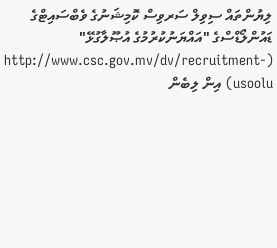ލިޔުންތައް ސިވިލް ސަރވިސް ކޮމިޝަނުގެ ވެބްސައިޓްގެ ޑައުންލޯޑްސްގެ "އައްޔަނުކުރުމުގެ އުޞޫލާގުޅޭ" (http://www.csc.gov.mv/dv/recruitment-usoolu) އިން ލިބެން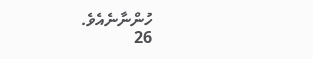ހުންނާނެއެވެ.
26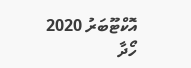އޮކްޓޫބަރު 2020
ހޯދާ